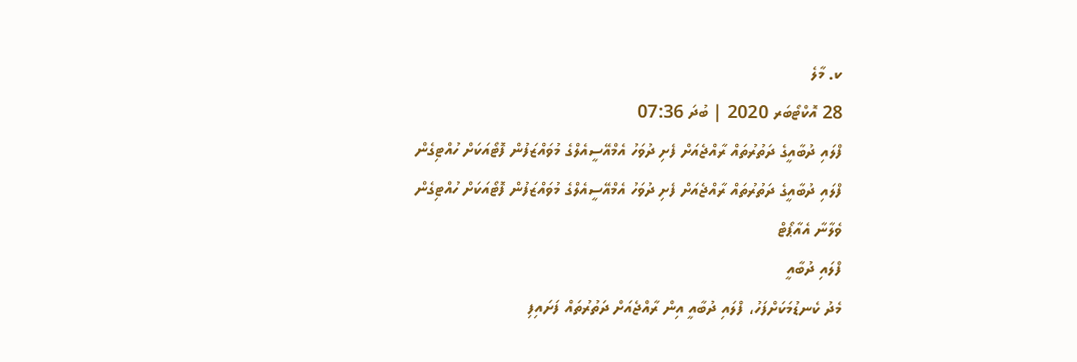ކ. މާލެ
28 އޮކްޓޯބަރ 2020 | ބުދަ 07:36
ފްލައި ދުބާއީގެ ދަތުރުތައް ރާއްޖެއަށް ފެށި ދުވަހު އެމްއޭސީއެލްގެ މުވައްޒަފުން ފޮޓޯއަކަށް ހުއްޓިގެން
ފްލައި ދުބާއީގެ ދަތުރުތައް ރާއްޖެއަށް ފެށި ދުވަހު އެމްއޭސީއެލްގެ މުވައްޒަފުން ފޮޓޯއަކަށް ހުއްޓިގެން
ވެލާނާ އެއާޕޯޓް
ފްލައި ދުބާއީ
މެދު ކެނޑުމަކަށްފަހު، ފްލައި ދުބާއީ އިން ރާއްޖެއަށް ދަތުރުތައް ފަށައިފި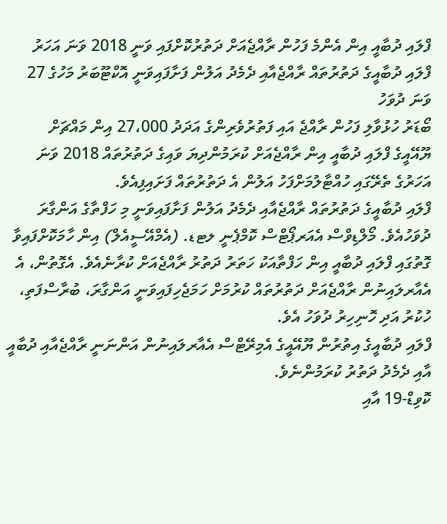ފްލައި ދުބާއީ އިން އެންމެ ފަހުން ރާއްޖެއަށް ދަތުރުކޮށްފައި ވަނީ 2018 ވަނަ އަހަރު
ފްލައި ދުބާއީގެ ދަތުރުތައް ރާއްޖެއާއި ދެމެދު އަލުން ފަށާފައިވަނީ އޮކްޓޫބަރު މަހުގެ 27 ވަނަ ދުވަހު
ބޯޑަރު ހުޅުވާލި ފަހުން ރާއްޖެ އައި ފަތުރުވެރިންގެ އަދަދު 27،000 އިން މައްޗަށް
ޔޫއޭއީގެ ފްލައި ދުބާއީ އިން ރާއްޖެއަށް ކުރަމުންދިޔަ ވައިގެ ދަތުރުތައް 2018 ވަނަ އަހަރުގެ ތެރޭގައި ހުއްޓާލުމަށްފަހު އަލުން އެ ދަތުރުތައް ފަށައިފިއެވެ.
ފްލައި ދުބާއީގެ ދަތުރުތައް ރާއްޖެއާއި ދެމެދު އަލުން ފަށާފައިވަނީ މި ހަފްތާގެ އަންގާރަ ދުވަހުއެވެ. މޯލްޑިވްސް އެއަރޕޯޓްސް ކޮމްޕެނީ ލޓޑ. (އެމްއޭސީއެލް) އިން ހާމަކޮށްފައިވާ ގޮތުގައި ފްލައި ދުބާއީ އިން ހަފްތާއަކު ހަތަރު ދަތުރު ރާއްޖެއަށް ކުރާނެއެވެ. އެގޮތުން، އެ އެއާރލައިނުން ރާއްޖެއަށް ދަތުރުތައް ކުރުމަށް ހަމަޖެހިފައިވަނީ އަންގާރަ، ބުރާސްފަތި، ހުކުރު އަދި ހޮނިހިރު ދުވަހު އެވެ.
ފްލައި ދުބާއީގެ އިތުރުން ޔޫއޭއީގެ އެމިރޭޓްސް އެއާރލައިނުން އަންނަނީ ރާއްޖެއާއި ދުބާއީ އާއި ދެމެދު ދަތުރު ކުރަމުންނެވެ.
ކޮވިޑް-19 އާއި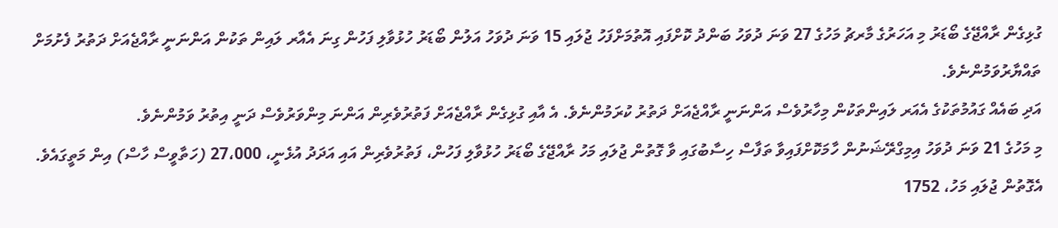ގުޅިގެން ރާއްޖޭގެ ބޯޑަރު މި އަހަރުގެ މާރޗު މަހުގެ 27 ވަނަ ދުވަހު ބަންދު ކޮށްފައި އޮތުމަށްފަހު ޖުލައި 15 ވަނަ ދުވަހު އަލުން ބޯޑަރު ހުޅުވާލި ފަހުން ގިނަ އެއާރ ލައިން ތަކުން އަންނަނީ ރާއްޖެއަށް ދަތުރު ފެށުމަށް ތައްޔާރުވަމުންނެވެ.
އަދި ބައެއް ގައުމުތަކުގެ އެއަރ ލައިންތަކުން މިހާރުވެސް އަންނަނީ ރާއްޖެއަށް ދަތުރު ކުރަމުންނެވެ. އެ އާއި ގުޅިގެން ރާއްޖެއަށް ފަތުރުވެރިން އަންނަ މިންވަރުވެސް ދަނީ އިތުރު ވަމުންނެވެ.
މި މަހުގެ 21 ވަނަ ދުވަހު އިމިގްރޭޝަނުން ހާމަކޮށްފައިވާ ތަފާސް ހިސާބުގައި ވާ ގޮތުން ޖުލައި މަހު ރާއްޖޭގެ ބޯޑަރު ހުޅުވާލި ފަހުން، ފަތުރުވެރިން އައި އަދަދު އުޅެނީ، 27،000 (ހަތާވީސް ހާސް) އިން މަތީގައެވެ. އެގޮތުން ޖުލައި މަހު، 1752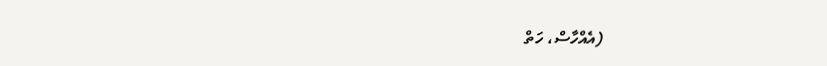(އެއްހާސް، ހަތް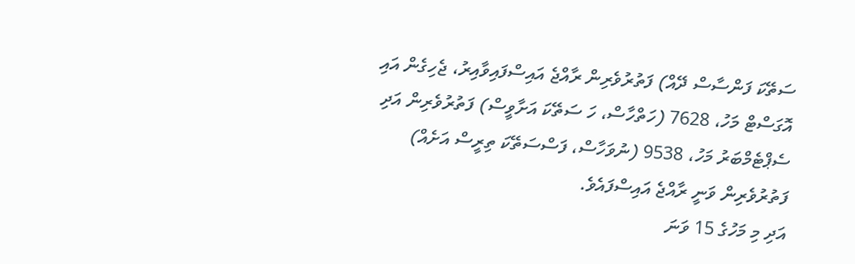ސަތޭކަ ފަންސާސް ދޭއް) ފަތުރުވެރިން ރާއްޖެ އައިސްފައިވާއިރު، ޖެހިގެން އައި އޮގަސްޓް މަހު، 7628 (ހަތްހާސް، ހަ ސަތޭކަ އަށާވީސް) ފަތުރުވެރިން އަދި ސެޕްޓެމްބަރު މަހު، 9538 (ނުވަހާސް، ފަސްސަތޭކަ ތިރީސް އަށެއް) ފަތުރުވެރިން ވަނީ ރާއްޖެ އައިސްފައެވެ.
އަދި މި މަހުގެ 15 ވަނަ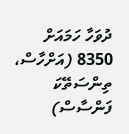ދުވަހާ ހަމައަށް 8350 (އަށްހާސް، ތިންސަތޭކަ ފަންސާސް)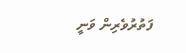ފަތުރުވެރިން ވަނީ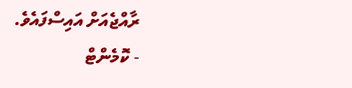ރާއްޖެއަށް އައިސްފައެވެ.
- ކޮމެންޓް